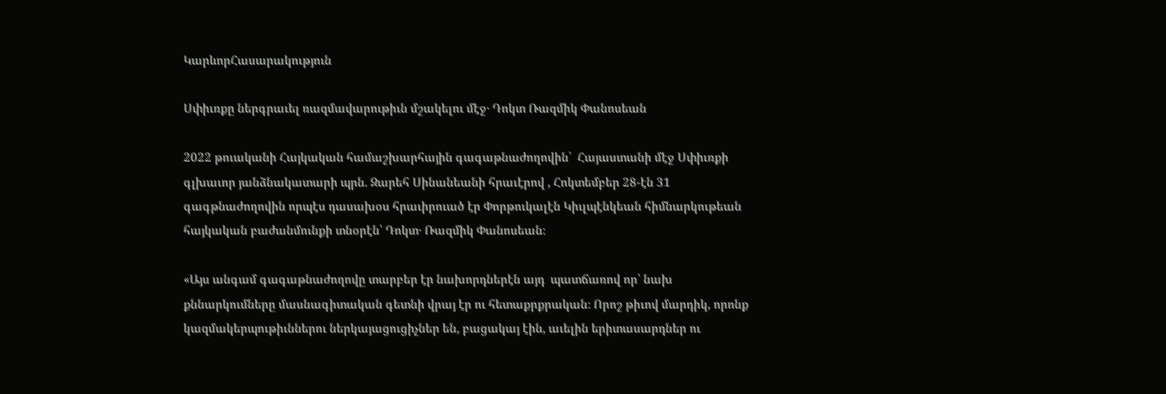ԿարևորՀասարակություն

Սփիւռքը ներգրաւել ռազմավարութիւն մշակելու մէջ․ Դոկտ Ռազմիկ Փանոսեան

2022 թուականի Հայկական համաշխարհային գագաթնաժողովին՝  Հայաստանի մէջ Սփիւռքի գլխաւոր յանձնակատարի պրն. Զարեհ Սինանեանի հրաւէրով , Հոկտեմբեր 28-էն 31  գագթնաժողովին որպէս դասախօս հրաւիրուած էր Փորթուկալէն Կիւլպէնկեան հիմնարկութեան հայկական բաժանմունքի տնօրէն՝ Դոկտ․ Ռազմիկ Փանոսեան։

«Այս անգամ գագաթնաժողովը տարբեր էր նախորդներէն այդ  պատճառով որ՝ նախ քննարկումները մասնագիտական գետնի վրայ էր ու հետաքրքրական։ Որոշ թիւով մարդիկ, որոնք կազմակերպութիւններու ներկայացուցիչներ են, բացակայ էին, աւելին երիտասարդներ ու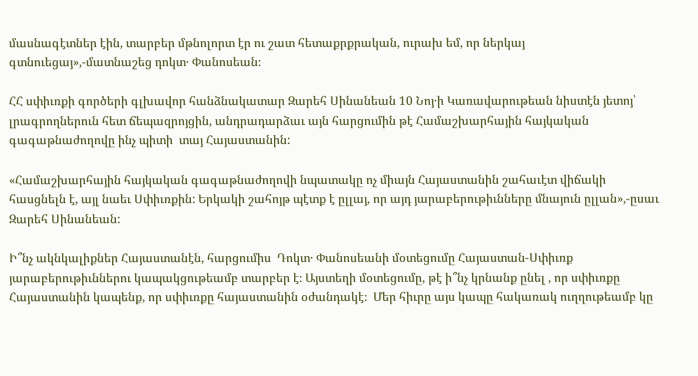մասնագէտներ էին, տարբեր մթնոլորտ էր ու շատ հետաքրքրական, ուրախ եմ, որ ներկայ գտնուեցայ»,-մատնաշեց դոկտ․ Փանոսեան։

ՀՀ սփիւռքի գործերի գլխավոր հանձնակատար Զարեհ Սինանեան 10 Նոյ․ի Կառավարութեան նիստէն յետոյ՝ լրագրողներուն հետ ճեպազրոյցին, անդրադարձաւ այն հարցումին թէ Համաշխարհային հայկական գագաթնաժողովը ինչ պիտի  տայ Հայաստանին:

«Համաշխարհային հայկական գագաթնաժողովի նպատակը ոչ միայն Հայաստանին շահաւէտ վիճակի հասցնելն է, այլ նաեւ Սփիւռքին: Երկակի շահոյթ պէտք է ըլլայ, որ այդ յարաբերութիւնները մնայուն ըլլան»,-ըսաւ  Զարեհ Սինանեան:

Ի՞նչ ակնկալիքներ Հայաստանէն, հարցումիս  Դոկտ․ Փանոսեանի մօտեցումը Հայաստան-Սփիւռք յարաբերութիւններու կապակցութեամբ տարբեր է։ Այստեղի մօտեցումը, թէ ի՞նչ կրնանք ընել , որ սփիւռքը Հայաստանին կապենք, որ սփիւռքը հայաստանին օժանդակէ։  Մեր հիւրը այս կապը հակառակ ուղղութեամբ կը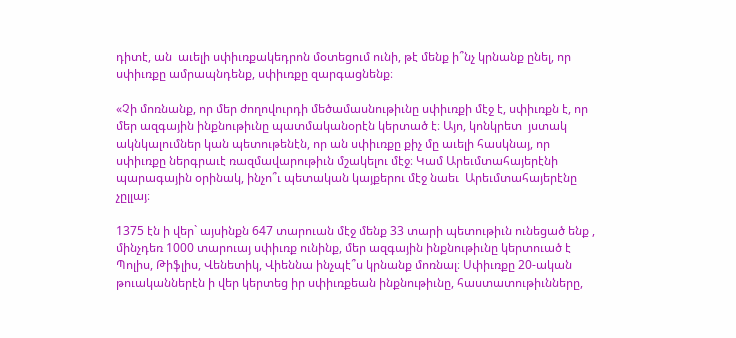դիտէ, ան  աւելի սփիւռքակեդրոն մօտեցում ունի, թէ մենք ի՞նչ կրնանք ընել, որ սփիւռքը ամրապնդենք, սփիւռքը զարգացնենք։

«Չի մոռնանք, որ մեր ժողովուրդի մեծամասնութիւնը սփիւռքի մէջ է, սփիւռքն է, որ մեր ազգային ինքնութիւնը պատմականօրէն կերտած է։ Այո, կոնկրետ  յստակ ակնկալումներ կան պետութենէն, որ ան սփիւռքը քիչ մը աւելի հասկնայ, որ սփիւռքը ներգրաւէ ռազմավարութիւն մշակելու մէջ։ Կամ Արեւմտահայերէնի պարագային օրինակ, ինչո՞ւ պետական կայքերու մէջ նաեւ  Արեւմտահայերէնը  չըլլայ։

1375 էն ի վեր` այսինքն 647 տարուան մէջ մենք 33 տարի պետութիւն ունեցած ենք , մինչդեռ 1000 տարուայ սփիւռք ունինք, մեր ազգային ինքնութիւնը կերտուած է Պոլիս, Թիֆլիս, Վենետիկ, Վիեննա ինչպէ՞ս կրնանք մոռնալ։ Սփիւռքը 20-ական թուականներէն ի վեր կերտեց իր սփիւռքեան ինքնութիւնը, հաստատութիւնները,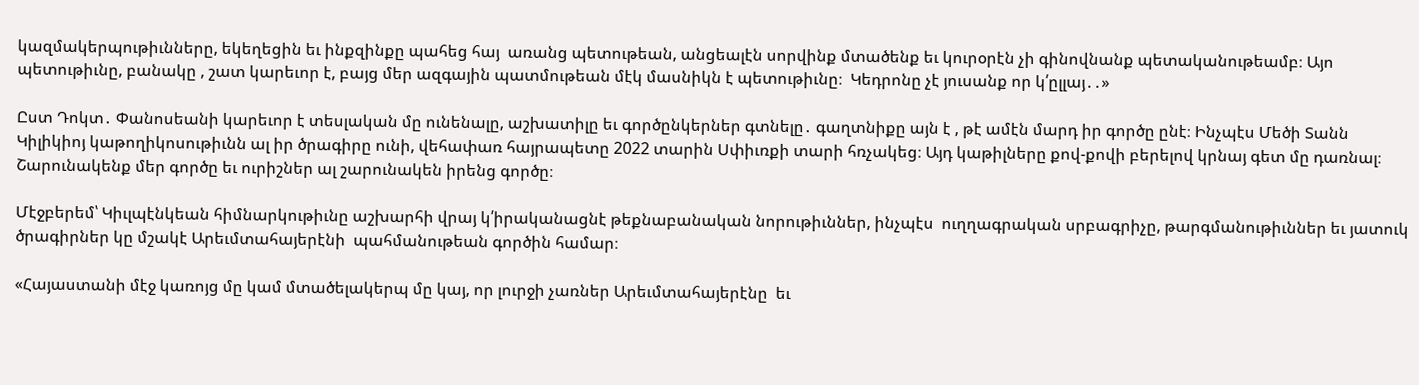կազմակերպութիւնները, եկեղեցին եւ ինքզինքը պահեց հայ  առանց պետութեան, անցեալէն սորվինք մտածենք եւ կուրօրէն չի գինովնանք պետականութեամբ։ Այո պետութիւնը, բանակը , շատ կարեւոր է, բայց մեր ազգային պատմութեան մէկ մասնիկն է պետութիւնը։  Կեդրոնը չէ յուսանք որ կ՛ըլլայ․․»

Ըստ Դոկտ․ Փանոսեանի կարեւոր է տեսլական մը ունենալը, աշխատիլը եւ գործընկերներ գտնելը․ գաղտնիքը այն է , թէ ամէն մարդ իր գործը ընէ։ Ինչպէս Մեծի Տանն Կիլիկիոյ կաթողիկոսութիւնն ալ իր ծրագիրը ունի, վեհափառ հայրապետը 2022 տարին Սփիւռքի տարի հռչակեց։ Այդ կաթիլները քով-քովի բերելով կրնայ գետ մը դառնալ։ Շարունակենք մեր գործը եւ ուրիշներ ալ շարունակեն իրենց գործը։

Մէջբերեմ՝ Կիւլպէնկեան հիմնարկութիւնը աշխարհի վրայ կ՛իրականացնէ թեքնաբանական նորութիւններ, ինչպէս  ուղղագրական սրբագրիչը, թարգմանութիւններ եւ յատուկ ծրագիրներ կը մշակէ Արեւմտահայերէնի  պահմանութեան գործին համար։

«Հայաստանի մէջ կառոյց մը կամ մտածելակերպ մը կայ, որ լուրջի չառներ Արեւմտահայերէնը  եւ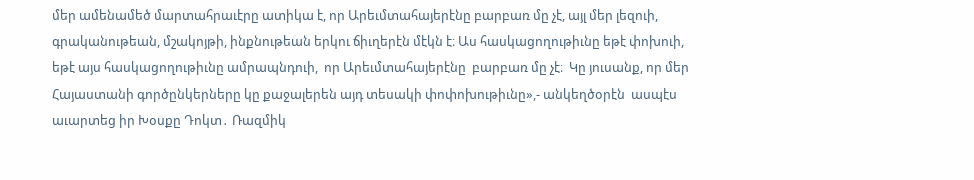մեր ամենամեծ մարտահրաւէրը ատիկա է, որ Արեւմտահայերէնը բարբառ մը չէ, այլ մեր լեզուի, գրականութեան, մշակոյթի, ինքնութեան երկու ճիւղերէն մէկն է։ Աս հասկացողութիւնը եթէ փոխուի, եթէ այս հասկացողութիւնը ամրապնդուի,  որ Արեւմտահայերէնը  բարբառ մը չէ։  Կը յուսանք, որ մեր Հայաստանի գործընկերները կը քաջալերեն այդ տեսակի փոփոխութիւնը»,- անկեղծօրէն  ասպէս  աւարտեց իր Խօսքը Դոկտ․ Ռազմիկ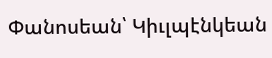Փանոսեան՝ Կիւլպէնկեան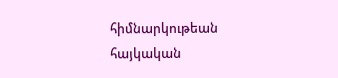հիմնարկութեան հայկական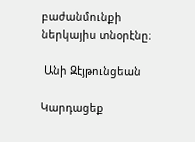բաժանմունքի ներկայիս տնօրէնը։

 Անի Զէյթունցեան

Կարդացեք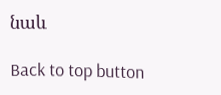նաև

Back to top button